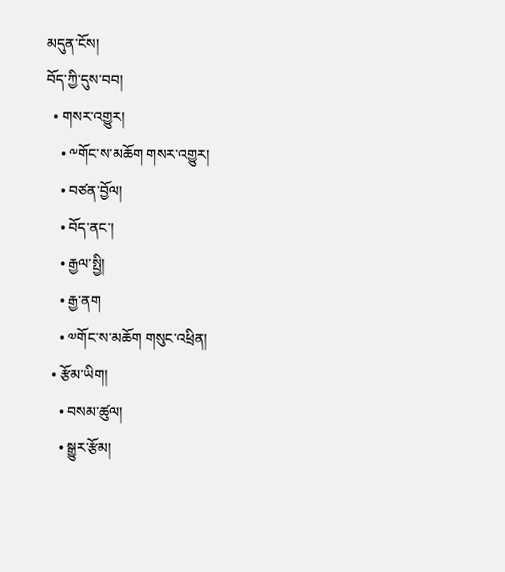མདུན་ངོས།
བོད་ཀྱི་དུས་བབ།
  • གསར་འགྱུར།
    • ༸གོང་ས་མཆོག གསར་འགྱུར།
    • བཙན་བྱོལ།
    • བོད་ནང་།
    • རྒྱལ་སྤྱི།
    • རྒྱ་ནག
    • ༧གོང་ས་མཆོག གསུང་འཕྲིན།
  • རྩོམ་ཡིག།
    • བསམ་ཚུལ།
    • སྒྱུར་རྩོམ།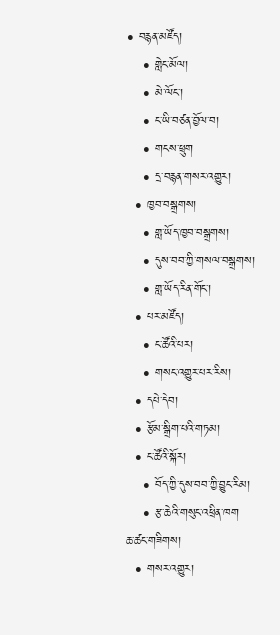• བརྙན་མཛོད།
    • གླེང་མོལ།
    • མེ་ལོང་།
    • ང་ཡི་བཙན་བྱོལ་བ།
    • གངས་ཕྲུག
    • དྲ་བརྙན་གསར་འགྱུར།
  • ཁྱབ་བསྒྲགས།
    • གླ་ཡོད་ཁྱབ་བསྒྲགས།
    • དུས་བབ་ཀྱི་གསལ་བསྒྲགས།
    • གླ་ཡོད་རིན་གོང་།
  • པར་མཛོད།
    • ང་ཚོའི་པར།
    • གསང་འགྱུར་པར་རིས།
  • དཔེ་དེབ།
  • རྩོམ་སྒྲིག་པའི་གཏམ།
  • ང་ཚོའི་སྐོར།
    • བོད་ཀྱི་དུས་བབ་ཀྱི་བྱུང་རིམ།
    • རྩ་ཆེའི་གསུང་འཕྲིན་ཁག
ཆ་ཚང་གཟིགས།
  • གསར་འགྱུར།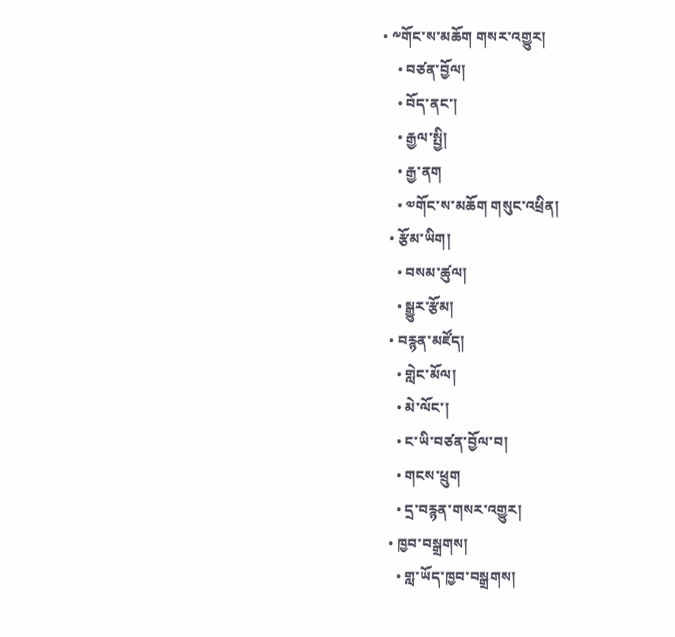• ༸གོང་ས་མཆོག གསར་འགྱུར།
    • བཙན་བྱོལ།
    • བོད་ནང་།
    • རྒྱལ་སྤྱི།
    • རྒྱ་ནག
    • ༧གོང་ས་མཆོག གསུང་འཕྲིན།
  • རྩོམ་ཡིག།
    • བསམ་ཚུལ།
    • སྒྱུར་རྩོམ།
  • བརྙན་མཛོད།
    • གླེང་མོལ།
    • མེ་ལོང་།
    • ང་ཡི་བཙན་བྱོལ་བ།
    • གངས་ཕྲུག
    • དྲ་བརྙན་གསར་འགྱུར།
  • ཁྱབ་བསྒྲགས།
    • གླ་ཡོད་ཁྱབ་བསྒྲགས།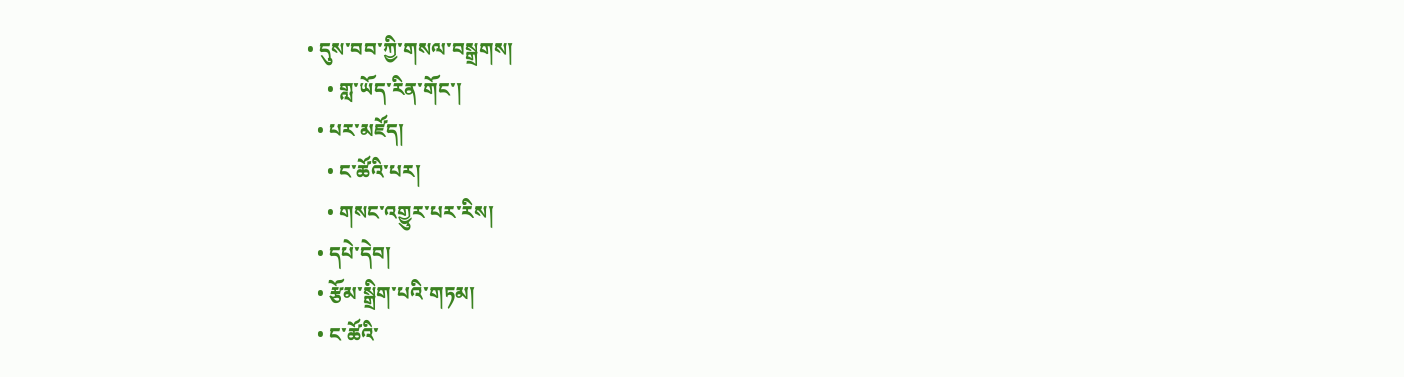• དུས་བབ་ཀྱི་གསལ་བསྒྲགས།
    • གླ་ཡོད་རིན་གོང་།
  • པར་མཛོད།
    • ང་ཚོའི་པར།
    • གསང་འགྱུར་པར་རིས།
  • དཔེ་དེབ།
  • རྩོམ་སྒྲིག་པའི་གཏམ།
  • ང་ཚོའི་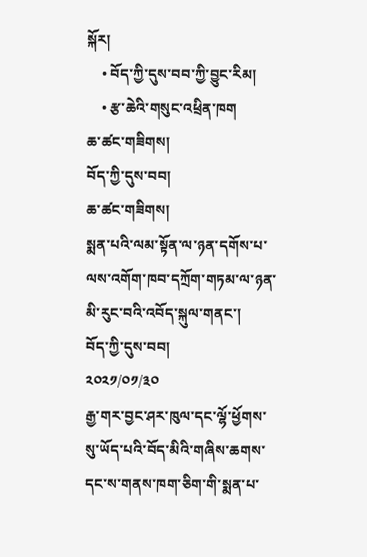སྐོར།
    • བོད་ཀྱི་དུས་བབ་ཀྱི་བྱུང་རིམ།
    • རྩ་ཆེའི་གསུང་འཕྲིན་ཁག
ཆ་ཚང་གཟིགས།
བོད་ཀྱི་དུས་བབ།
ཆ་ཚང་གཟིགས།
སྨན་པའི་ལམ་སྟོན་ལ་ཉན་དགོས་པ་ལས་འགོག་ཁབ་དཀྲོག་གཏམ་ལ་ཉན་མི་རུང་བའི་འབོད་སྐུལ་གནང་།
བོད་ཀྱི་དུས་བབ།
༢༠༢༡/༠༡/༣༠
རྒྱ་གར་བྱང་ཤར་ཁུལ་དང་ལྷོ་ཕྱོགས་སུ་ཡོད་པའི་བོད་མིའི་གཞིས་ཆགས་དང་ས་གནས་ཁག་ཅིག་གི་སྨན་པ་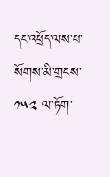དང་འཕྲོད་ལས་པ་སོགས་མི་གྲངས་ ༡༥༢ ལ་ཏོག་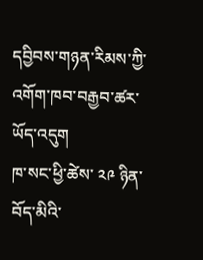དབྱིབས་གཉན་རིམས་ཀྱི་འགོག་ཁབ་བརྒྱབ་ཚར་ཡོད་འདུག
ཁ་སང་ཕྱི་ཚེས་ ༢༩ ཉིན་བོད་མིའི་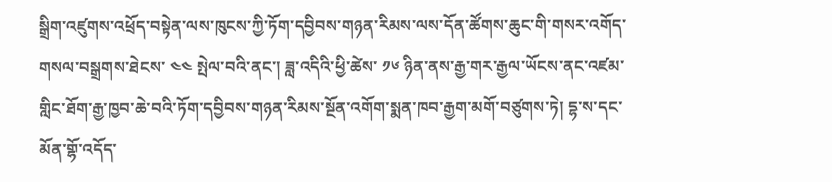སྒྲིག་འཛུགས་འཕྲོད་བསྟེན་ལས་ཁུངས་ཀྱི་ཏོག་དབྱིབས་གཉན་རིམས་ལས་དོན་ཚོགས་ཆུང་གི་གསར་འགོད་གསལ་བསྒྲགས་ཐེངས་ ༤༤ སྤེལ་བའི་ནང་། ཟླ་འདིའི་ཕྱི་ཚེས་ ༡༦ ཉིན་ནས་རྒྱ་གར་རྒྱལ་ཡོངས་ནང་འཛམ་གླིང་ཐོག་རྒྱ་ཁྱབ་ཆེ་བའི་ཏོག་དབྱིབས་གཉན་རིམས་སྔོན་འགོག་སྨན་ཁབ་རྒྱག་མགོ་བཙུགས་ཏེ། དྷ་ས་དང་མོན་གྷོ་འདོད་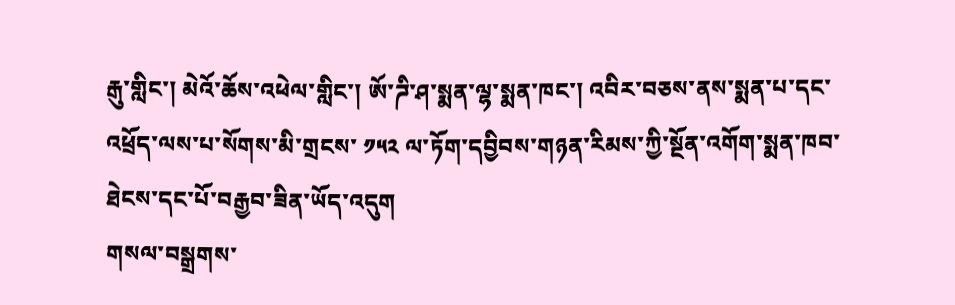རྒུ་གླིང་། མེའོ་ཆོས་འཕེལ་གླིང་། ཨོ་ཌི་ཤ་སྨན་ལྷ་སྨན་ཁང་། འབིར་བཅས་ནས་སྨན་པ་དང་འཕྲོད་ལས་པ་སོགས་མི་གྲངས་ ༡༥༢ ལ་ཏོག་དབྱིབས་གཉན་རིམས་ཀྱི་སྔོན་འགོག་སྨན་ཁབ་ཐེངས་དང་པོ་བརྒྱབ་ཟིན་ཡོད་འདུག
གསལ་བསྒྲགས་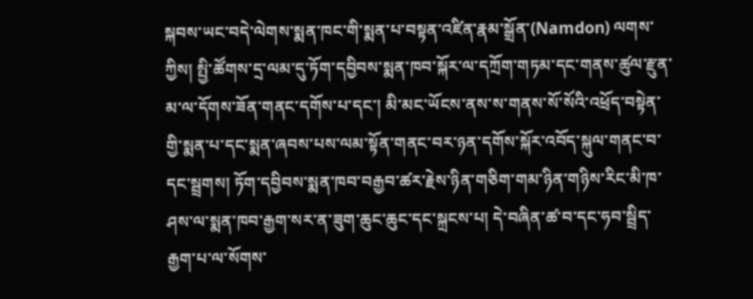སྐབས་ཡང་བདེ་ལེགས་སྨན་ཁང་གི་སྨན་པ་བསྟན་འཛིན་རྣམ་སྒྲོན་(Namdon) ལགས་ཀྱིས། སྤྱི་ཚོགས་དྲ་ལམ་དུ་ཏོག་དབྱིབས་སྨན་ཁབ་སྐོར་ལ་དཀྲོག་གཏམ་དང་གནས་ཚུལ་རྫུན་མ་ལ་དོགས་ཟོན་གནང་དགོས་པ་དང་། མི་མང་ཡོངས་ནས་ས་གནས་སོ་སོའི་འཕྲོད་བསྟེན་གྱི་སྨན་པ་དང་སྨན་ཞབས་པས་ལམ་སྟོན་གནང་བར་ཉན་དགོས་སྐོར་འབོད་སྐུལ་གནང་བ་དང་སྦྲགས། ཏོག་དབྱིབས་སྨན་ཁབ་བརྒྱབ་ཚར་རྗེས་ཉིན་གཅིག་གམ་ཉིན་གཉིས་རིང་མི་ཁ་ཤས་ལ་སྨན་ཁབ་རྒྱག་སར་ན་ཟུག་ཆུང་ཆུང་དང་སྐྲངས་པ། དེ་བཞིན་ཚ་བ་དང་ཧབ་སྦྲིད་རྒྱག་པ་ལ་སོགས་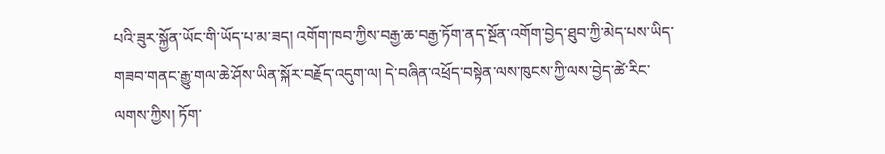པའི་ཟུར་སྐྱོན་ཡོང་གི་ཡོད་པ་མ་ཟད། འགོག་ཁབ་ཀྱིས་བརྒྱ་ཆ་བརྒྱ་ཏོག་ནད་སྔོན་འགོག་བྱེད་ཐུབ་ཀྱི་མེད་པས་ཡིད་གཟབ་གནང་རྒྱུ་གལ་ཆེ་ཤོས་ཡིན་སྐོར་བརྗོད་འདུག་ལ། དེ་བཞིན་འཕྲོད་བསྟེན་ལས་ཁུངས་ཀྱི་ལས་བྱེད་ཚེ་རིང་ལགས་ཀྱིས། ཏོག་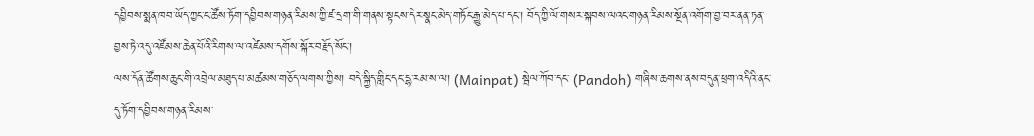དབྱིབས་སྨན་ཁབ་ཡོད་ཀྱང་ང་ཚོས་ཏོག་དབྱིབས་གཉན་རིམས་ཀྱི་ཛ་དྲག་གི་གནས་སྟངས་དེར་སྣང་མེད་གཏོང་རྒྱུ་མེད་པ་དང་། བོད་ཀྱི་ལོ་གསར་སྐབས་ལའང་གཉན་རིམས་སྔོན་འགོག་བྱ་བར་ནན་ཏན་བྱས་ཏེ་འདུ་འཛོམས་ཆེན་པོའི་རིགས་ལ་འཛེམས་དགོས་སྐོར་བརྗོད་སོང་།
ལས་དོན་ཚོགས་ཆུང་གི་འབྲེལ་མཐུད་པ་མཚམས་གཅོད་ལགས་ཀྱིས། བདེ་སྐྱིད་གླིང་དང་དྷ་རམ་ས་ལ། (Mainpat) སྦེལ་ཀོབ་དང་ (Pandoh) གཞིས་ཆགས་ནས་བདུན་ཕྲག་འདིའི་ནང་དུ་ཏོག་དབྱིབས་གཉན་རིམས་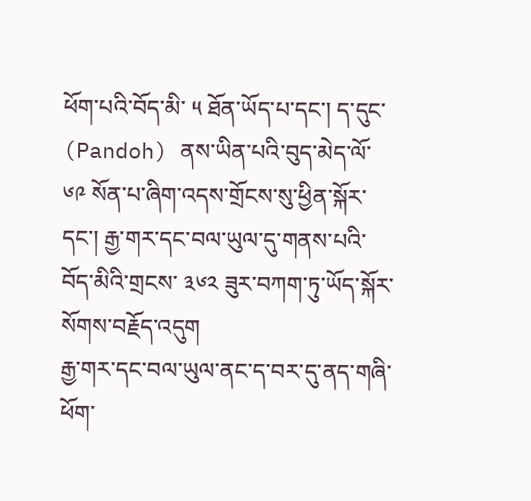ཕོག་པའི་བོད་མི་ ༥ ཐོན་ཡོད་པ་དང་། ད་དུང་ (Pandoh) ནས་ཡིན་པའི་བུད་མེད་ལོ་ ༦༩ སོན་པ་ཞིག་འདས་གྲོངས་སུ་ཕྱིན་སྐོར་དང་། རྒྱ་གར་དང་བལ་ཡུལ་དུ་གནས་པའི་བོད་མིའི་གྲངས་ ༣༦༢ ཟུར་བཀག་ཏུ་ཡོད་སྐོར་སོགས་བརྗོད་འདུག
རྒྱ་གར་དང་བལ་ཡུལ་ནང་ད་བར་དུ་ནད་གཞི་ཕོག་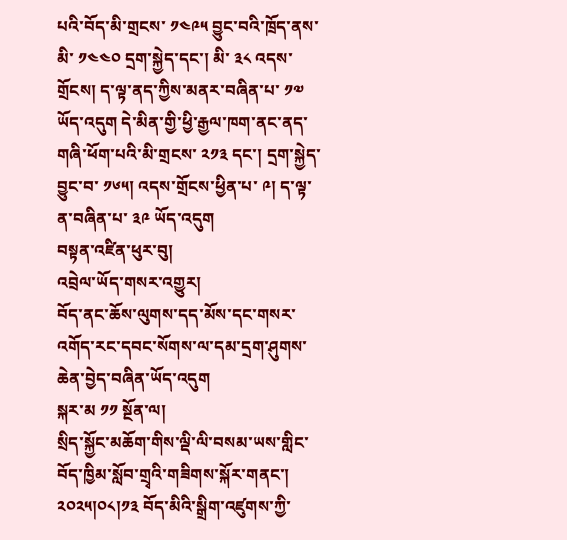པའི་བོད་མི་གྲངས་ ༡༤༩༥ བྱུང་བའི་ཁྲོད་ནས་མི་ ༡༤༤༠ དྲག་སྐྱེད་དང་། མི་ ༣༨ འདས་གྲོངས། ད་ལྟ་ནད་ཀྱིས་མནར་བཞིན་པ་ ༡༧ ཡོད་འདུག དེ་མིན་གྱི་ཕྱི་རྒྱལ་ཁག་ནང་ནད་གཞི་ཕོག་པའི་མི་གྲངས་ ༢༡༣ དང་། དྲག་སྐྱེད་བྱུང་བ་ ༡༦༥། འདས་གྲོངས་ཕྱིན་པ་ ༩། ད་ལྟ་ན་བཞིན་པ་ ༣༩ ཡོད་འདུག
བསྟན་འཛིན་ཕུར་བུ།
འབྲེལ་ཡོད་གསར་འགྱུར།
བོད་ནང་ཆོས་ལུགས་དད་མོས་དང་གསར་འགོད་རང་དབང་སོགས་ལ་དམ་དྲག་ཤུགས་ཆེན་བྱེད་བཞིན་ཡོད་འདུག
སྐར་མ ༡༡ སྔོན་ལ།
སྲིད་སྐྱོང་མཆོག་གིས་ལྡི་ལི་བསམ་ཡས་གླིང་བོད་ཁྱིམ་སློབ་གྲྭའི་གཟིགས་སྐོར་གནང་། ༢༠༢༥།༠༨།༡༣ བོད་མིའི་སྒྲིག་འཛུགས་ཀྱི་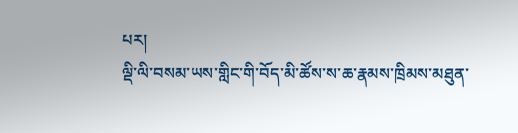པར།
ལྡི་ལི་བསམ་ཡས་གླིང་གི་བོད་མི་ཚོས་ས་ཆ་རྣམས་ཁྲིམས་མཐུན་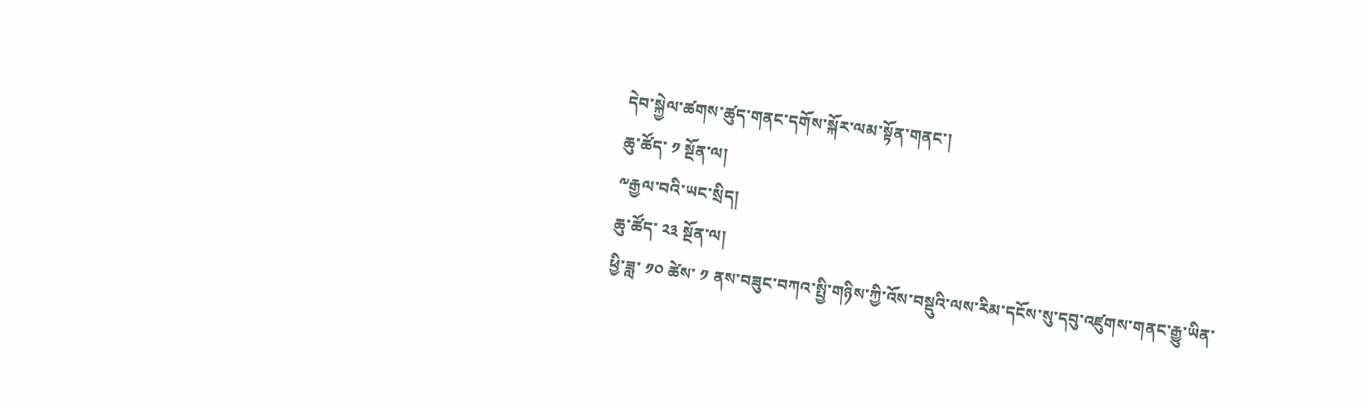དེབ་སྐྱེལ་ཚགས་ཚུད་གནང་དགོས་སྐོར་ལམ་སྟོན་གནང་།
ཆུ་ཚོད་ ༡ སྔོན་ལ།
༸རྒྱལ་བའི་ཡང་སྲིད།
ཆུ་ཚོད་ ༢༣ སྔོན་ལ།
ཕྱི་ཟླ་ ༡༠ ཚེས་ ༡ ནས་བཟུང་བཀའ་སྤྱི་གཉིས་ཀྱི་འོས་བསྡུའི་ལས་རིམ་དངོས་སུ་དབུ་འཛུགས་གནང་རྒྱུ་ཡིན་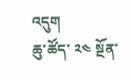འདུག
ཆུ་ཚོད་ ༢༤ སྔོན་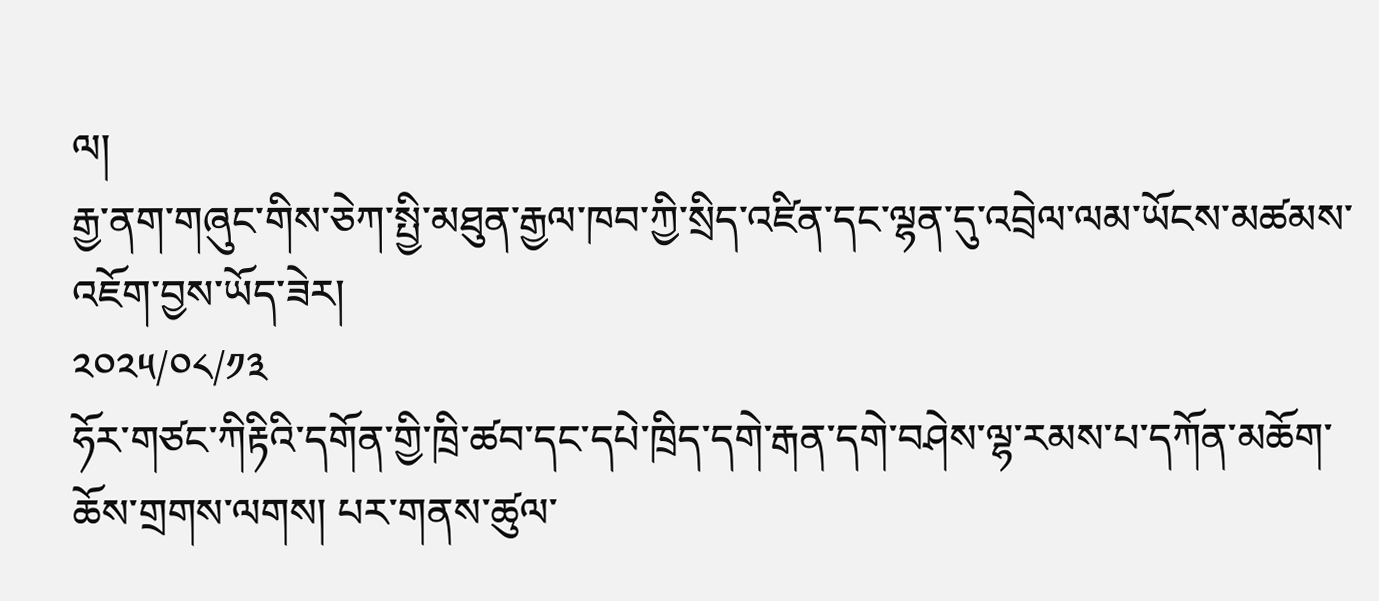ལ།
རྒྱ་ནག་གཞུང་གིས་ཅེཀ་སྤྱི་མཐུན་རྒྱལ་ཁབ་ཀྱི་སྲིད་འཛིན་དང་ལྷན་དུ་འབྲེལ་ལམ་ཡོངས་མཚམས་འཇོག་བྱས་ཡོད་ཟེར།
༢༠༢༥/༠༨/༡༣
ཧོར་གཙང་ཀིརྟིའི་དགོན་གྱི་ཁྲི་ཚབ་དང་དཔེ་ཁྲིད་དགེ་རྒན་དགེ་བཤེས་ལྷ་རམས་པ་དཀོན་མཆོག་ཆོས་གྲགས་ལགས། པར་གནས་ཚུལ་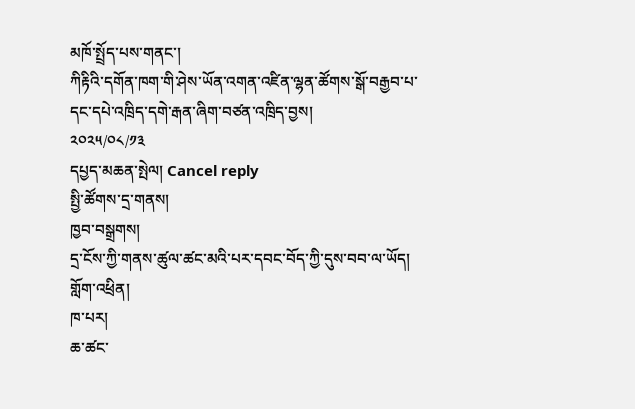མཁོ་སྤྲོད་པས་གནང་།
ཀིརྟིའི་དགོན་ཁག་གི་ཤེས་ཡོན་འགན་འཛིན་ལྷན་ཚོགས་སྒོ་བརྒྱབ་པ་དང་དཔེ་འཁྲིད་དགེ་རྒན་ཞིག་བཙན་འཁྲིད་བྱས།
༢༠༢༥/༠༨/༡༣
དཔྱད་མཆན་སྤེལ། Cancel reply
སྤྱི་ཚོགས་དྲ་གནས།
ཁྱབ་བསྒྲགས།
དྲ་ངོས་ཀྱི་གནས་ཚུལ་ཚང་མའི་པར་དབང་བོད་ཀྱི་དུས་བབ་ལ་ཡོད།
གློག་འཕྲིན།
ཁ་པར།
ཆ་ཚང་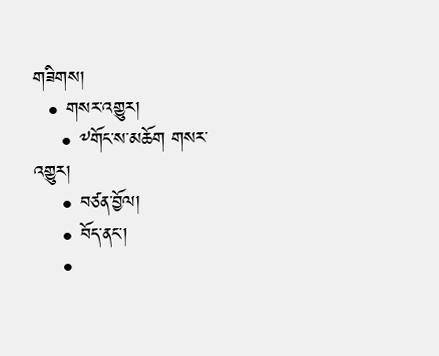གཟིགས།
  • གསར་འགྱུར།
    • ༸གོང་ས་མཆོག གསར་འགྱུར།
    • བཙན་བྱོལ།
    • བོད་ནང་།
    •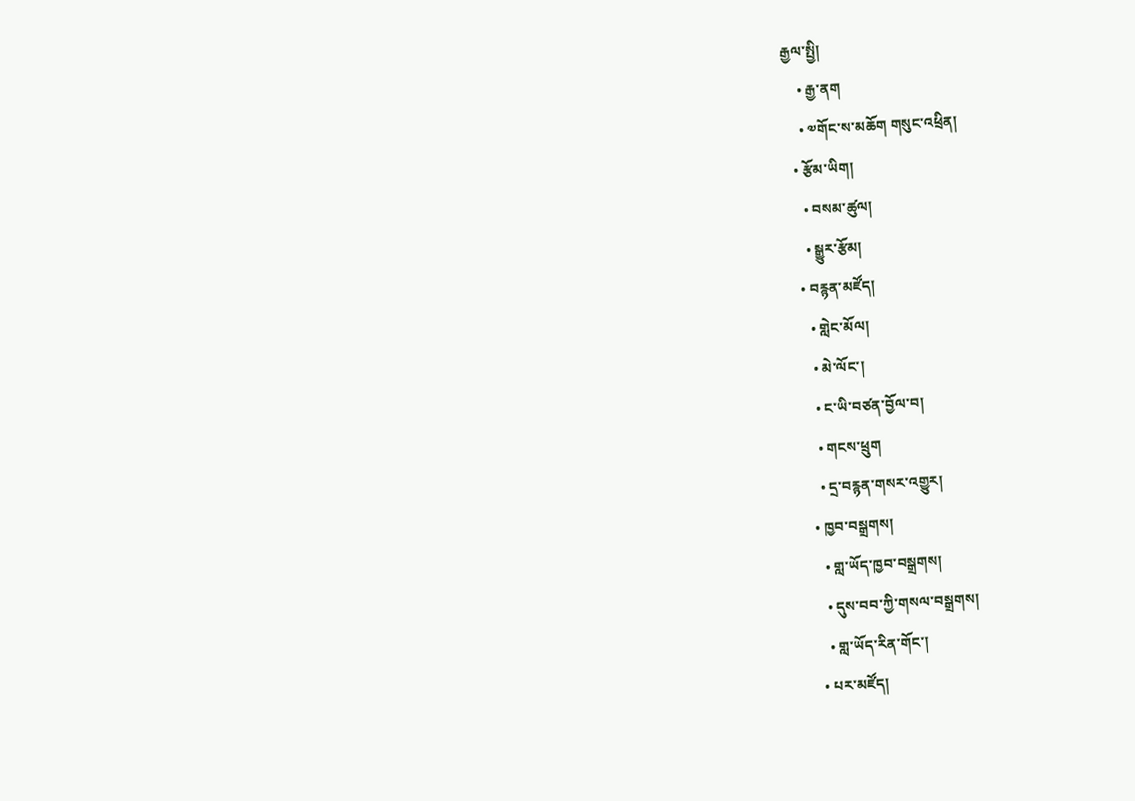རྒྱལ་སྤྱི།
    • རྒྱ་ནག
    • ༧གོང་ས་མཆོག གསུང་འཕྲིན།
  • རྩོམ་ཡིག།
    • བསམ་ཚུལ།
    • སྒྱུར་རྩོམ།
  • བརྙན་མཛོད།
    • གླེང་མོལ།
    • མེ་ལོང་།
    • ང་ཡི་བཙན་བྱོལ་བ།
    • གངས་ཕྲུག
    • དྲ་བརྙན་གསར་འགྱུར།
  • ཁྱབ་བསྒྲགས།
    • གླ་ཡོད་ཁྱབ་བསྒྲགས།
    • དུས་བབ་ཀྱི་གསལ་བསྒྲགས།
    • གླ་ཡོད་རིན་གོང་།
  • པར་མཛོད།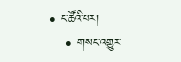• ང་ཚོའི་པར།
    • གསང་འགྱུར་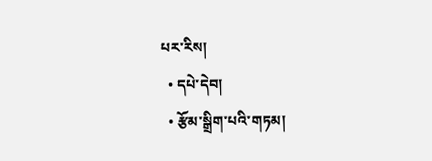པར་རིས།
  • དཔེ་དེབ།
  • རྩོམ་སྒྲིག་པའི་གཏམ།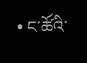• ང་ཚོའི་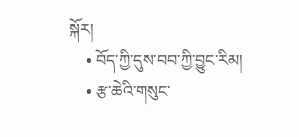སྐོར།
    • བོད་ཀྱི་དུས་བབ་ཀྱི་བྱུང་རིམ།
    • རྩ་ཆེའི་གསུང་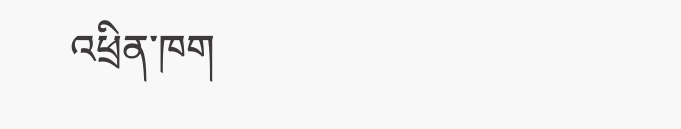འཕྲིན་ཁག